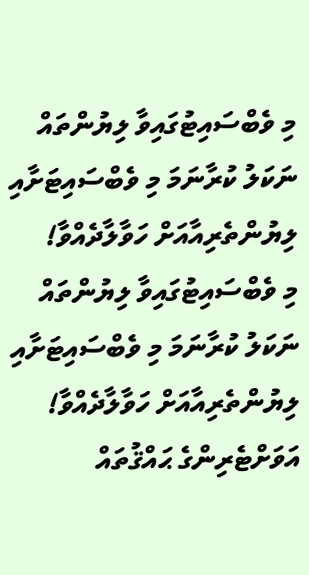މި ވެބްސައިޓުގައިވާ ލިޔުންތައް ނަކަލު ކުރާނަމަ މި ވެބްސައިޓަށާއި ލިޔުންތެރިއާއަށް ހަވާލާދެއްވާ!
މި ވެބްސައިޓުގައިވާ ލިޔުންތައް ނަކަލު ކުރާނަމަ މި ވެބްސައިޓަށާއި ލިޔުންތެރިއާއަށް ހަވާލާދެއްވާ!
އަވަށްޓެރިންގެ ޙައްޤުތައް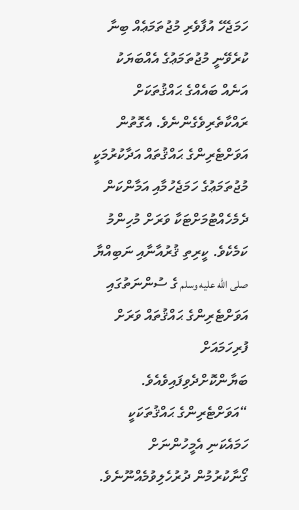ހަމަޖެހޭ އުފާވެރި މުޖުތަމަޢެއް ބިނާ ކުރެވޭނީ މުޖުތަމަޢުގެ އެއްބަޔަކު އަނެއް ބައެއްގެ ޙައްޤުތަކަށް ރައްކާތެރިވެގެންނެވެ. އެގޮތުން އަވަށްޓެރިންގެ ޙައްޤުތައް އަދާކުރުމަކީ މުޖުތަމަޢުގެ ހަމަޖެހުމާއި އަމާންކަން ދެމެހެއްޓުމަށްޓަކާ ވަރަށް މުހިންމު ކަމެކެވެ. ކީރިތި ޤުރުއާނާއި ނަބިއްޔާ صلى الله عليه وسلم ގެ ސުންނަތުގައި އަވަށްޓެރިންގެ ޙައްޤުތައް ވަރަށް ފުރިހަމައަށް ބަޔާންކޮށްދެވިފައިވެއެވެ.
“އަވަށްޓެރިންގެ ޙައްޤުތަކަކީ ހަމައެކަނި އެމީހުންނަށް ގޯނާކުރުމުން ދުރުހެލިވުމެއްނޫނެވެ.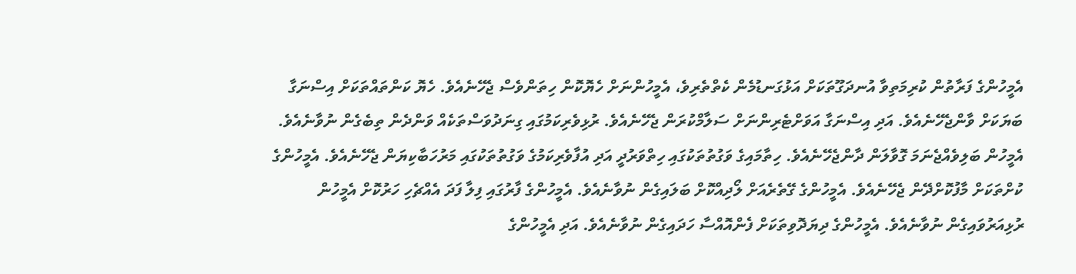އެމީހުންގެ ފަރާތުން ކުރިމަތިވާ އުނދަގޫތަކަށް އަޅުގަނޑުމެން ކެތްތެރިވެ، އެމީހުންނަށް ހެޔޮކޮން ހިތަންވެސް ޖެހޭނެއެވެ. ހެޔޮ ކަންތައްތަކަށް އިސްނަގާ ބަޔަކަށް ވާންޖެހޭނެއެވެ. އަދި އިސްނަގާ އަވަށްޓެރިންނަށް ސަލާމްކުރަން ޖެހޭނެއެވެ. ރުޅިވެރިކަމުގައި ގިނަދުވަސްތަކެއް ވަންދެން ތިބެގެން ނުވާނެއެވެ.
އެމީހުން ބަލިވެއްޖެނަމަ ގޮވާލަން ދާންޖެހޭނެއެވެ. ހިތާމައިގެ ވަގުތުތަކުގައި ހިތްވަރުދީ އަދި އުފާވެރިކަމުގެ ވަގުތުތަކުގައި މަރުހަބާކިޔަން ޖެހޭނެއެވެ. އެމީހުންގެ ކުށްތަކަށް މާފުކޮށްދޭން ޖެހޭނެއެވެ. އެމީހުންގެ ގޭތެރެއަށް ލޯދިއްކޮށް ބަލައިގެން ނުވާނެއެވެ. އެމީހުންގެ ފާރުގައި ފިލާ ފަދަ އެއްޗެހި ހަރުކޮށް އެމީހުން ރުޅިއަރުވައިގެން ނުވާނެއެވެ. އެމީހުންގެ ދިޔަދޮވިތަކަށް ފެންއޮއްސާ ހަދައިގެން ނުވާނެއެވެ. އަދި އެމީހުންގެ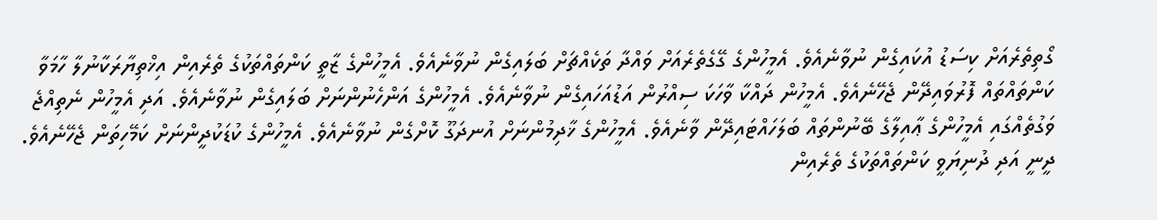ގޯތިތެރެއަށް ކިސަޑު އުކައިގެން ނުވާނެއެވެ. އެމީހުންގެ ގޭގެތެރެއަށް ވައްދާ ތަކެއްޗަށް ބަލައިގެން ނުވާނެއެވެ. އެމީހުންގެ ޒާތީ ކަންތައްތަކުގެ ތެރެއިން އިޚްތިޔާރަކާނުލާ ހާމަވާ ކަންތައްތައް ފޮރުވައިދޭން ޖެހޭނެއެވެ. އެމީހުން ދައްކާ ވާހަކަ ސިއްރުން އަޑުއަހައިގެން ނުވާނެއެވެ. އެމީހުންގެ އަންހެނުންނަށް ބަލައިގެން ނުވާނެއެވެ. އަދި އެމީހުން ނެތިއްޖެ ވަގުތެއްގައި އެމީހުންގެ ޢާއިލާގެ ބޭނުންތައް ބަލަހައްޓައިދޭން ވާނެއެވެ. އެމީހުންގެ ޚާދިމުންނަށް އުނދަގޫ ކޮށްގެން ނުވާނެއެވެ. އެމީހުންގެ ކުޑަކުދީންނަށް ކަމޭހިތަން ޖެހޭނެއެވެ. ދީނީ އަދި ދުނިޔަވީ ކަންތައްތަކުގެ ތެރެއިން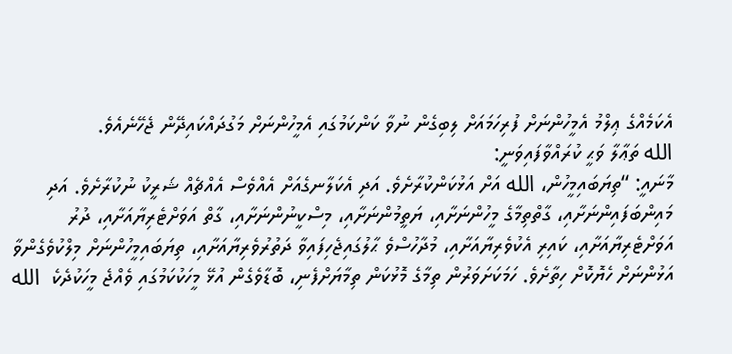އެކަމެއްގެ ޢިލްމު އެމީހުންނަށް ފުރިހަމައަށް ލިބިގެން ނުވާ ކަންކަމުގައި އެމީހުންނަށް މަގުދައްކައިދޭން ޖެހޭނެއެވެ.
الله ތަޢާލާ ވަޙީ ކުރައްވާފައިވަނީ:
މާނައީ: “ތިޔަބައިމީހުން، الله އަށް އަޅުކަންކުރާށެވެ. އަދި އެކަލާނގެއަށް އެއްވެސް އެއްޗެއް ޝަރީކު ނުކުރާށެވެ. އަދި މައިންބަފައިންނަށާއި، ގާތްތިމާގެ މީހުންނަށާއި، ޔަތީމުންނަށާއި، މިސްކީނުންނަށާއި، ގާތް އަވަށްޓެރިޔާއަށާއި، ދުރު އަވަށްޓެރިޔާއަށާއި، ކައިރި އެކުވެރިޔާއަށާއި، މުދާހުސްވެ ޙާލުގައިޖެހިފައިވާ ދަތުރުވެރިޔާއަށާއި، ތިޔަބައިމީހުންނަށް މިލްކުވެގެންވާ އަޅުންނަށް ހެޔޮކޮށް ހިތާށެވެ. ހަމަކަށަވަރުން ތިމާގެ މޮޅުކަން ތިމާޔަށްފެނި، ބޮޑާވެގެން އުޅޭ މީހަކުކަމުގައި ވެއްޖެ މީހަކުދެކެ  الله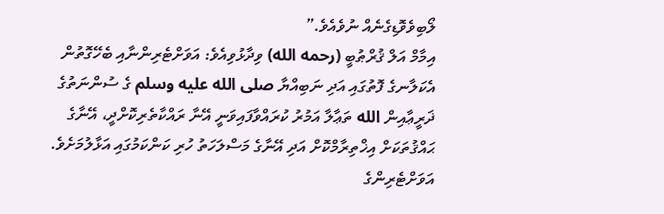ލޯބިވެވޮޑިގެނެއް ނުވެއެވެ.”
އިމާމް އަލް ޤުރްޠުބީ (رحمه الله) ވިދާޅުވިއެވެ: އަވަށްޓެރިންނާއި ބެހޭގޮތުން އެކަލާނގެ ފޮތުގައި އަދި ނަބިއްޔާ صلى الله عليه وسلم ގެ ސުންނަތުގެ ޛަރީޢާއިން الله ތަޢާލާ އަމުރު ކުރައްވާފައިވަނީ އޭނާ ރައްކާތެރިކޮށްދީ، އޭނާގެ ޙައްޤުތަކަށް އިޚްތިރާމްކޮށް އަދި އޭނާގެ މަސްލަހަތު ހުރި ކަންކަމުގައި އަޅާލުމަށެވެ. އަވަށްޓެރިންގެ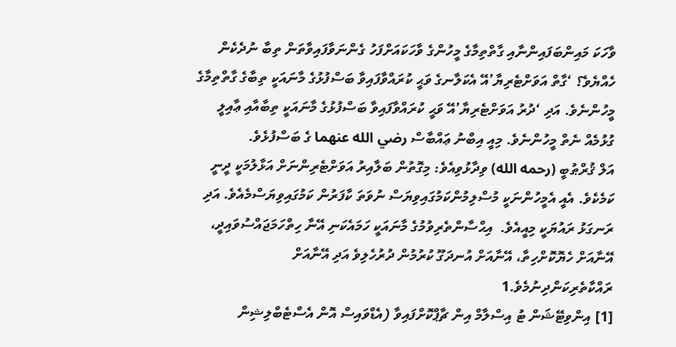ވާހަކަ މައިންބަފައިންނާއި ގާތްތިމާގެ މީހުންގެ ވާހަކައަށްފަހު ގެންނަވާފައިވާތަން ތިބާ ނުދެކެން ހެއްޔެވެ؟ ‘ގާތް އަވަށްޓެރިޔާ’އޭ އެކަލާނގެ ވަޙީ ކުރައްވާފައިވާ ބަސްފުޅުގެ މާނައަކީ ތިބާގެ ގާތްތިމާގެ މީހުންނެވެ. އަދި ‘ދުރު އަވަށްޓެރިޔާ’އޭ ވަޙީ ކުރައްވާފައިވާ ބަސްފުޅުގެ މާނައަކީ ތިބާއާއި ޢާއިލީ ގުޅުމެއް ނެތް މީހުންނެވެ. މިއީ އިބްނު ޢައްބާސް رضي الله عنهما ގެ ބަސްފުޅެވެ.
އަލް ޤުރްޠުބީ (رحمه الله) ވިދާޅުވިއެވެ: މިގޮތުން ބަލާއިރު އަވަށްޓެރިންނަށް އަޅާލުމަކީ ދީނީ ކަމެކެވެ. އެއީ އެމީހުންނަކީ މުސްލިމުންކަމުގައިވިޔަސް ނުވަތަ ކާފަރުން ކަމުގައިވިޔަސްމެއެވެ. އަދި ރަނގަޅު ރައުޔަކީ މިއީއެވެ.  އިޙްސާންތެރިވުމުގެ މާނައަކީ ހަމައެކަނި އޭނާ ހިތްހަމަޖައްސުވައިދީ، އޭނާއަށް ހެޔޮކޮށްހިތާ، އޭނާއަށް އުނދަގޫ ކުރުމުން ދުރުހެލިވެ އަދި އޭނާއަށް ރައްކާތެރިކަންދިނުމެވެ.1
[1] އިންވިޓޭޝަން ޓު އިސްލާމް އިން ޗާޕްކޮށްފައިވާ (އެޑްވައިސް އޮން އެސްޓެބްލިޝިން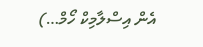އެން އިސްލާމިކް ހޯމް…)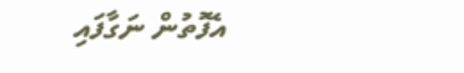އެފޮތުން ނަގާފައި